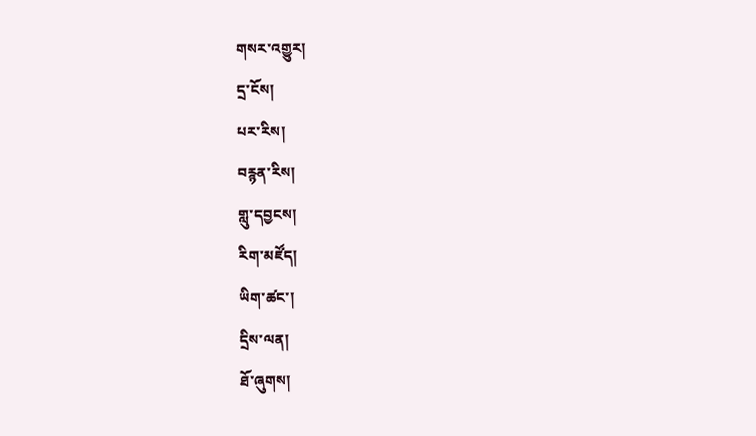གསར་འགྱུར།
དྲ་ངོས།
པར་རིས།
བརྙན་རིས།
གླུ་དབྱངས།
རིག་མཛོད།
ཡིག་ཚང་།
དྲིས་ལན།
ཐོ་ཞུགས།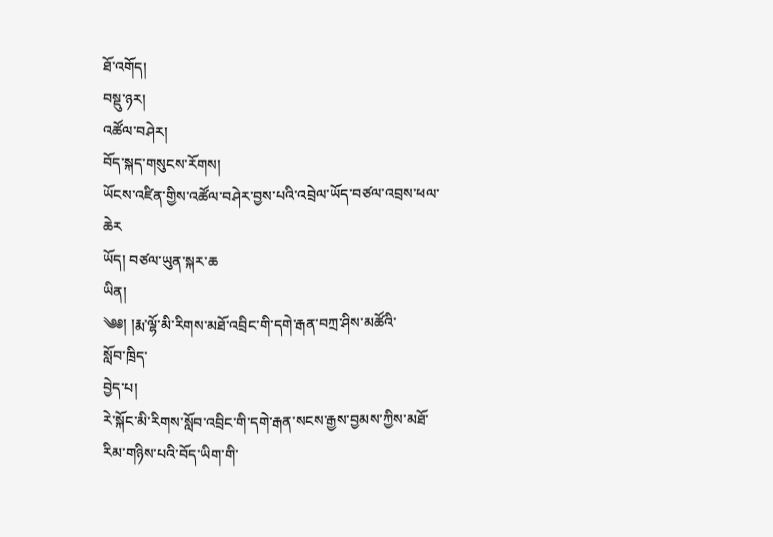ཐོ་འགོད།
བསྡུ་ཉར།
འཚོལ་བཤེར།
བོད་སྐད་གསུངས་རོགས།
ཡོངས་འཛིན་གྱིས་འཚོལ་བཤེར་བྱས་པའི་འབྲེལ་ཡོད་བཙལ་འབྲས་ཕལ་ཆེར
ཡོད། བཙལ་ཡུན་སྐར་ཆ
ཡིན།
༄༅། །རྨ་ལྷོ་མི་རིགས་མཐོ་འབྲིང་གི་དགེ་རྒན་བཀྲ་ཤིས་མཚོའི་
སློབ་ཁྲིད་
བྱེད་པ།
རེ་སྐོང་མི་རིགས་སློབ་འབྲིང་གི་དགེ་རྒན་སངས་རྒྱས་བྱམས་ཀྱིས་མཐོ་རིམ་གཉིས་པའི་བོད་ཡིག་གི་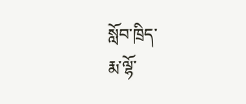སློབ་ཁྲིད་
རྨ་ལྷོ་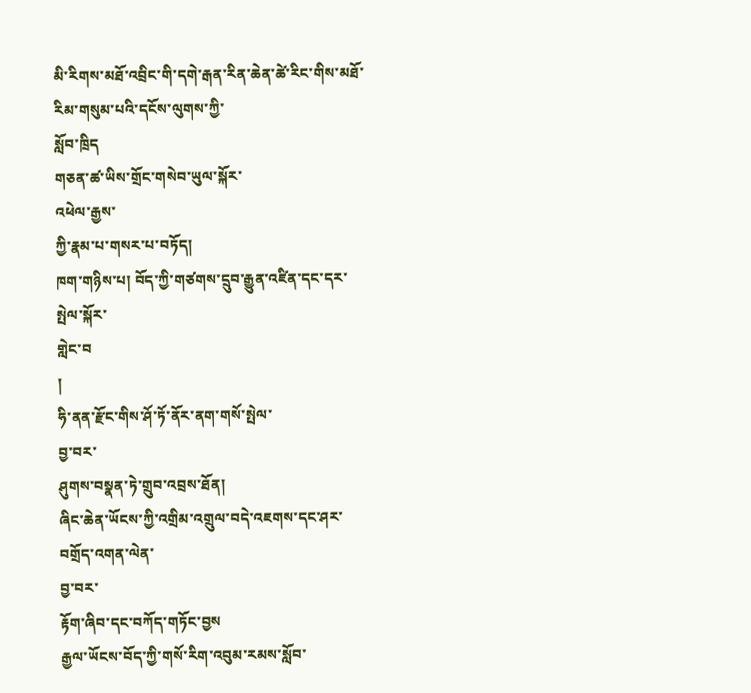མི་རིགས་མཐོ་འབྲིང་གི་དགེ་རྒན་རིན་ཆེན་ཚེ་རིང་གིས་མཐོ་རིམ་གསུམ་པའི་དངོས་ལུགས་ཀྱི་
སློབ་ཁྲིད
གཅན་ཚ་ཡིས་གྲོང་གསེབ་ཡུལ་སྐོར་
འཕེལ་རྒྱས་
ཀྱི་རྣམ་པ་གསར་པ་བཏོད།
ཁག་གཉིས་པ། བོད་ཀྱི་གཙགས་དྲུབ་རྒྱུན་འཛིན་དང་དར་སྤེལ་སྐོར་
གླེང་བ
།
ཧི་ནན་རྫོང་གིས་ཤོ་ཏོ་ནོར་ནག་གསོ་སྤེལ་
བྱ་བར་
ཤུགས་བསྣན་ཏེ་གྲུབ་འབྲས་ཐོན།
ཞིང་ཆེན་ཡོངས་ཀྱི་འགྲིམ་འགྲུལ་བདེ་འཇགས་དང་ཤར་བགྲོད་འགན་ལེན་
བྱ་བར་
རྟོག་ཞིབ་དང་བཀོད་གཏོང་བྱས
རྒྱལ་ཡོངས་བོད་ཀྱི་གསོ་རིག་འབུམ་རམས་སློབ་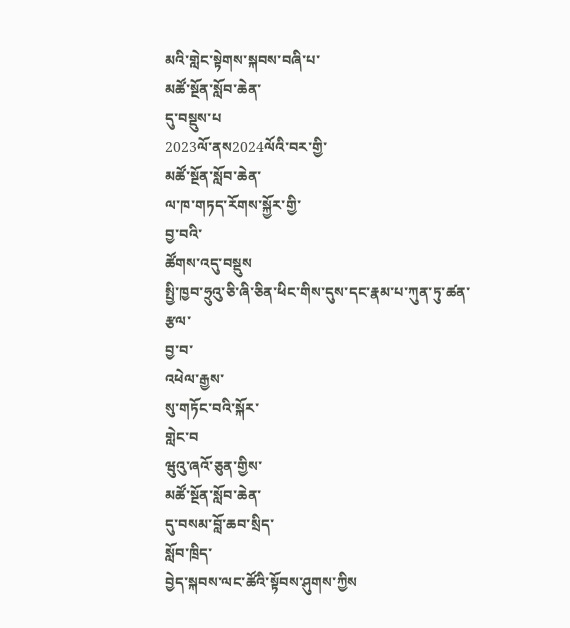མའི་གླེང་སྟེགས་སྐབས་བཞི་པ་
མཚོ་སྔོན་སློབ་ཆེན་
དུ་བསྡུས་པ
2023ལོ་ནས2024ལོའི་བར་གྱི་
མཚོ་སྔོན་སློབ་ཆེན་
ལ་ཁ་གཏད་རོགས་སྐྱོར་གྱི་
བྱ་བའི་
ཚོགས་འདུ་བསྡུས
སྤྱི་ཁྱབ་ཧྲུའུ་ཅི་ཞི་ཅིན་ཕིང་གིས་དུས་དང་རྣམ་པ་ཀུན་ཏུ་ཚན་རྩལ་
བྱ་བ་
འཕེལ་རྒྱས་
སུ་གཏོང་བའི་སྐོར་
གླེང་བ
ཝུའུ་ཞའོ་ཅུན་གྱིས་
མཚོ་སྔོན་སློབ་ཆེན་
དུ་བསམ་བློ་ཆབ་སྲིད་
སློབ་ཁྲིད་
བྱེད་སྐབས་ལང་ཚོའི་སྟོབས་ཤུགས་ཀྱིས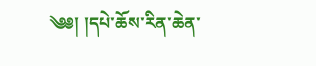༄༅། །དཔེ་ཆོས་རིན་ཆེན་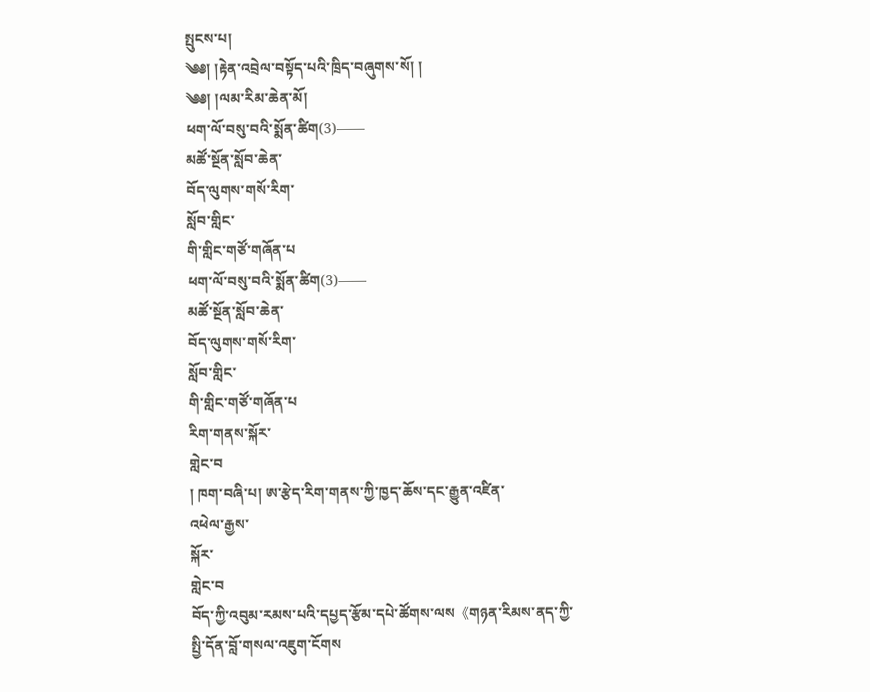སྤུངས་པ།
༄༅། །རྟེན་འབྲེལ་བསྟོད་པའི་ཁྲིད་བཞུགས་སོ། །
༄༅། །ལམ་རིམ་ཆེན་མོ།
ཕག་ལོ་བསུ་བའི་སྨོན་ཚིག(3)——
མཚོ་སྔོན་སློབ་ཆེན་
བོད་ལུགས་གསོ་རིག་
སློབ་གླིང་
གི་གླིང་གཙོ་གཞོན་པ
ཕག་ལོ་བསུ་བའི་སྨོན་ཚིག(3)——
མཚོ་སྔོན་སློབ་ཆེན་
བོད་ལུགས་གསོ་རིག་
སློབ་གླིང་
གི་གླིང་གཙོ་གཞོན་པ
རིག་གནས་སྐོར་
གླེང་བ
། ཁག་བཞི་པ། ཨ་རྩེད་རིག་གནས་ཀྱི་ཁྱད་ཆོས་དང་རྒྱུན་འཛིན་
འཕེལ་རྒྱས་
སྐོར་
གླེང་བ
བོད་ཀྱི་འབུམ་རམས་པའི་དཔྱད་རྩོམ་དཔེ་ཚོགས་ལས《གཉན་རིམས་ནད་ཀྱི་སྤྱི་དོན་བློ་གསལ་འཇུག་ངོགས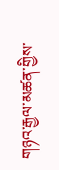གཉའ་རྒྱལ་མཚན་གྱིས་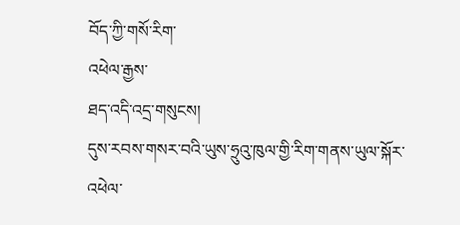བོད་ཀྱི་གསོ་རིག་
འཕེལ་རྒྱས་
ཐད་འདི་འདྲ་གསུངས།
དུས་རབས་གསར་བའི་ཡུས་ཧྲུའུ་ཁུལ་གྱི་རིག་གནས་ཡུལ་སྐོར་
འཕེལ་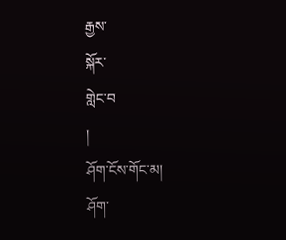རྒྱས་
སྐོར་
གླེང་བ
།
ཤོག་ངོས་གོང་མ།
ཤོག་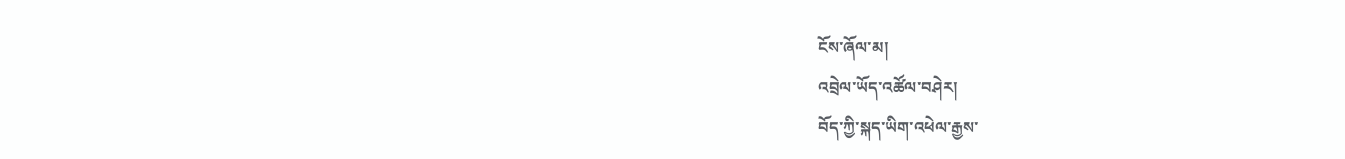ངོས་ཞོལ་མ།
འབྲེལ་ཡོད་འཚོལ་བཤེར།
བོད་ཀྱི་སྐད་ཡིག་འཕེལ་རྒྱས་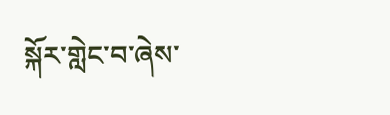སྐོར་གླེང་བ་ཞེས་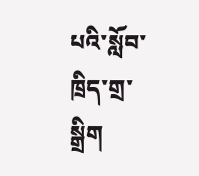པའི་སློབ་ཁྲིད་གྲ་སྒྲིག